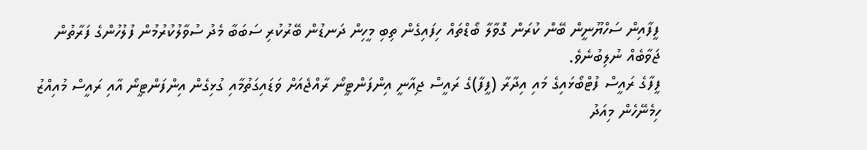ފީފާއިން ސަހްޔޫނީން ބޭން ކުރަން ގޮވާލާ ބޯޑްތައް ހިފައިގެން ތިބި މީހިން ދަނޑުން ބޭރުކުރި ސަބަބާ މެދު ސުވާލުކުރުމުން ފުލުހުންގެ ފަރާތުން ޖަވާބެއް ނުލިބުނެވެ.
ފީފާގެ ރައީސް ފުޓްބޯޅައިގެ މައި އިދާރާ (ފީފާ)ގެ ރައީސް ޖިއާނީ އިންފަންޓީނޯ ރާއްޖެއަށް ވަޑައިގަތުމާއި ގުޅިގެން އިންފަންޓީނޯ އާއި ރައީސް މުއިއްޒު ހިމެނޭހެން މިއަދު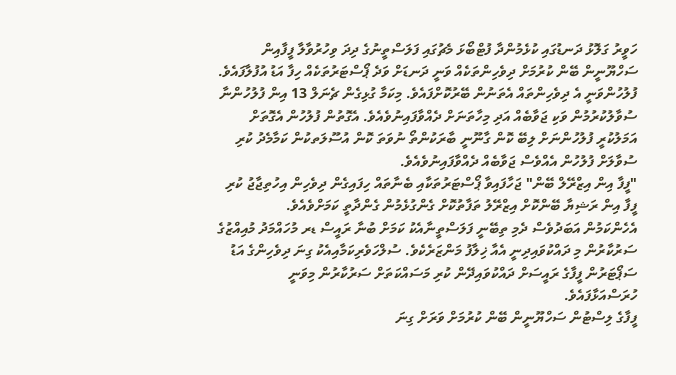ހަވީރު ގަލޮޅު ދަނޑުގައި ކުޅެމުންދާ ފުޓްބޯޅަ މެޗުގައި ފަލަސްތީނުގެ ދިދަ ވިހުރުވާލާ ފީފާއިން ސަހްޔޫނީން ބޭން ކުރުމަށް ދިވެހިންތަކެއް ވަނީ ދަނޑަށް ވަދެ ޕޯސްޓަރުތަކެއް ހިފާ އަޑު އުފުލާފައެވެ.
ފުލުހުންވަނީ އެ ދިވެހިންތައް އެތަނުން ބޭރުކޮށްފައެވެ. މިކަމާ ގުޅިގެން ޗެނަލް 13 އިން ފުލުހުންނާ ސުވާލުކުރުމުން ވަކި ޖަވާބެއް އަދި މިހާތަނަށް ދެއްވާފައިނުވެއެވެ. އެގޮތުން ފުލުހުން އެގޮތަށް އަމަލުކުރީ ފުލުހުންނަށް ލިބޭ ކޮން ގާނޫނީ ބާރަކުންތޯ ނުވަތަ ކޮން އުސޫލަތކުން ކަމާމެދު ކުރި ސުވާލަށް ފުލުހުން އެއްވެސް ޖަވާބެއް ދެއްވާފައިނުވެއެވެ.
"ފީފާ އިން އިޒްރޭލް ބޭން" ޖަހާފައިވާ ޕޯސްޓަރުތަކާއި ބެނާތައް ހިފައިގެން ދިވެހިން އިހުތިޖާޖު ކުރި ފީފާ އިން ރަޝިޔާ ބޭންކޮށް އިޒްރޭލު ތަފާތުކޮށް ގެންގުޅެމުން ގެންދާތީ ކަމަށްވެއެވެ.
އެހެންކަމުން އަބަދުވެސް ދެމި ތިބޭނީ ފަލަސްތީނާއެކު ކަމަށް ބުނާ ރައީސް ޑރ މުހައްމަދު މުއިއްޒުގެ ސަރުކާރުން މި ދައްކުވައިދިނީ އެއާ ޚިލާފު މަންޒަރެކެވެ. ސުލްހަވެރިކަމާއިއެކު ގިނަ ދިވެހިންގެ އަޑު ސަޕޯޓަރުން ފީފާގެ ރައީސަށް ދައްކުވައިދޭން ކުރި މަސައްކަތަށް ސަރުކާރުން މިވަނީ ހުރަސްއަޅާފައެވެ.
ފީފާގެ ލިސްޓުން ސަހްޔޫނީން ބޭން ކުރުމަށް ވަރަށް ގިނަ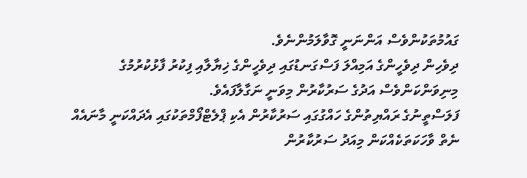ގައުމުތަކުންވެސް އަންނަނީ ގޮވާލަމުންނެވެ.
ދިވެހިން ދިވެހީންގެ އަމިއްލަ ފަސްގަނޑުގައި ދިވެހީންގެ ޚިޔާލާއި ފިކުރު ފާޅުކުރުމުގެ މިނިވަންކަންވެސް އަދުގެ ސަރުކާރުން މިވަނީ ނަގާލާފައެވެ.
ފަލަސްތީނުގެ ރައްޔިތުންގެ ހައްގުގައި ސަރުކާރުން އެކި ޕްލެޓްފޯމްތަކުގައި އެދައްކަނީ މާނައެއް ނެތް ވާހަކަތަކެއްކަން މިއަދު ސަރުކާރުން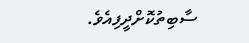ސާބިތުކޮށްދީފިއެވެ.